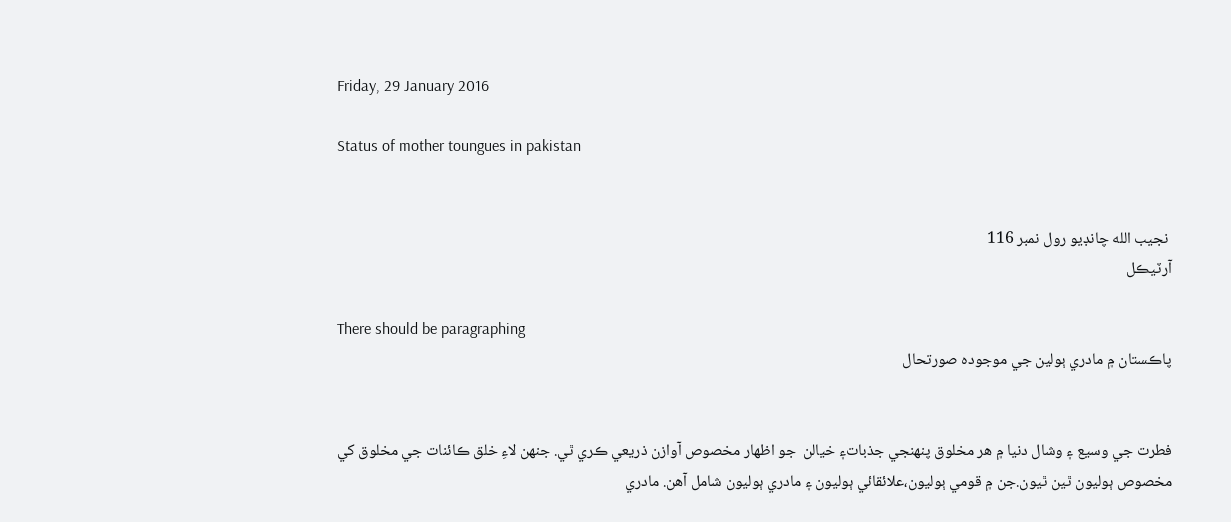Friday, 29 January 2016

Status of mother toungues in pakistan


 نجيب الله چانڊيو رول نمبر 116
آرٽيڪل

There should be paragraphing
پاڪستان ۾ مادري ٻولين جي موجوده صورتحال


فطرت جي وسيع ۽ وشال دنيا ۾ هر مخلوق پنهنجي جذبات۽ خيالن  جو اظهار مخصوص آوازن ذريعي ڪري ٿي. جنهن لاءِ خلق ڪائنات جي مخلوق کي مخصوص ٻوليون ٿين ٿيون.جن ۾ قومي ٻوليون،علائقائي ٻوليون ۽ مادري ٻوليون شامل آهن. مادري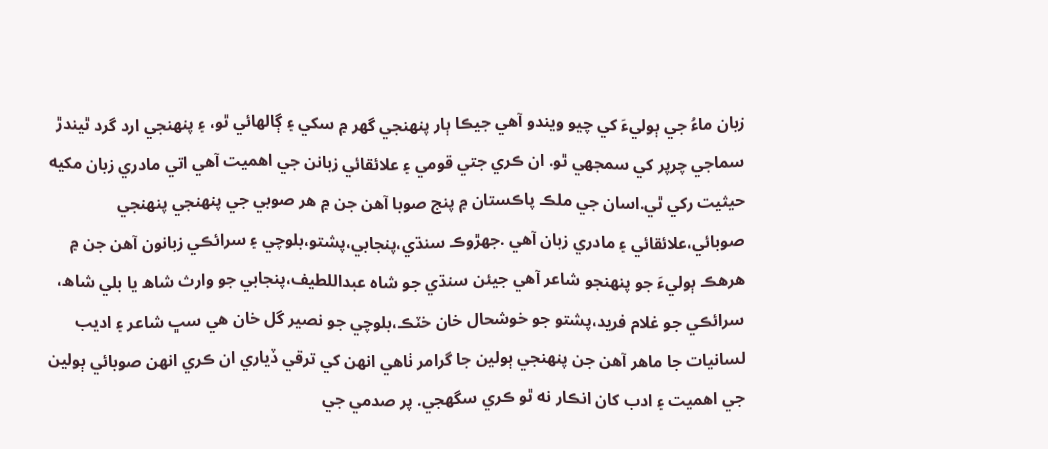زبان ماءُ جي ٻوليءَ کي چيو ويندو آهي جيڪا ٻار پنهنجي گھر ۾ سکي ۽ ڳالهائي ٿو، ۽ پنهنجي ارد گرد ٿيندڙ سماجي چرپر کي سمجھي ٿو. ان ڪري جتي قومي ۽ علائقائي زبانن جي اهميت آهي اتي مادري زبان مکيه حيثيت رکي ٿي.اسان جي ملڪ پاڪستان ۾ پنج صوبا آهن جن ۾ هر صوبي جي پنهنجي پنهنجي  صوبائي،علائقائي ۽ مادري زبان آهي .جهڙوڪ سنڌي،پنجابي،پشتو،بلوچي ۽ سرائڪي زبانون آهن جن ۾ هرهڪ ٻوليءَ جو پنهنجو شاعر آهي جيئن سنڌي جو شاه عبداللطيف،پنجابي جو وارث شاھ يا بلي شاھ، سرائڪي جو غلام فريد،پشتو جو خوشحال خان خٽڪ،بلوچي جو نصير گل خان هي سڀ شاعر ۽ اديب لسانيات جا ماهر آهن جن پنهنجي ٻولين جا گرامر ٺاهي انهن کي ترقي ڏياري ان ڪري انهن صوبائي ٻولين جي اهميت ۽ ادب کان انڪار نه ٿو ڪري سگھجي. پر صدمي جي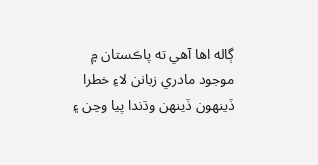ڳاله اها آهي ته پاڪستان ۾ موجود مادري زبانن لاءِ خطرا ڏينهون ڏينهن وڌندا پيا وڃن ۽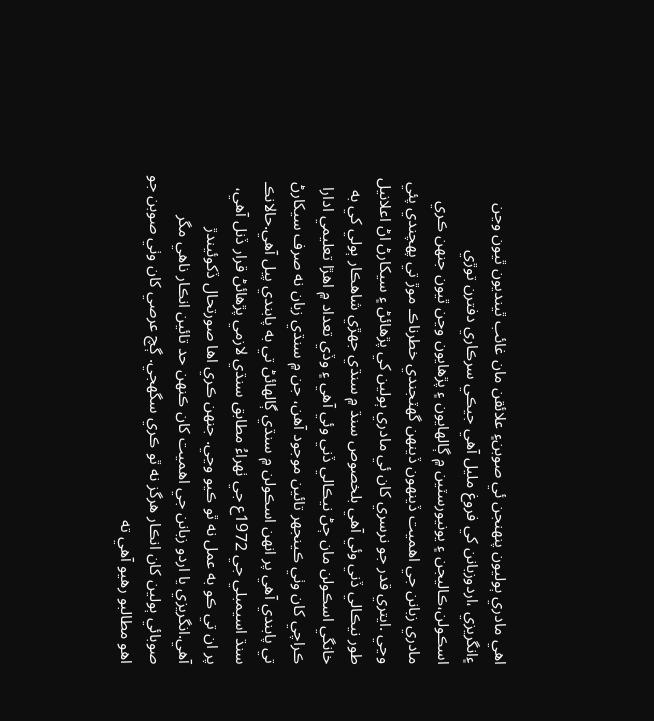اهي مادري ٻوليون پنهنجن ئي صوبن۽ علائقن مان غائب ٿينديون ٿيون وڃن ۽انگريزي ،اردوزبانن کي فروغ مليل آهي جيڪي سرڪاري دفترن توڙي اسڪولن،ڪاليجن ۽ يونيورسٽين ۾ ڳالهايون ۽ پڙهايون وڃن ٿيون جنهن ڪري مادري زبانن جي اهميت ڏينهون ڏينهن گهٽجندي خطرناڪ موڙ تي پهچندي پئي وڃي .ايتري قدر جو نرسري کان ئي مادري ٻولين کي پڙهائڻ ۽ سيکارڻ اڻ اعلانيل طور نيڪالي ڏني وئي آهي بلخصوص سنڌ ۾ سنڌي جھڙي شاهڪار ٻولي کي به خانگي اسڪولن مان ڄڻ نيڪالي ڏني وئي آهي ۽ وڏي تعداد ۾ اهڙا تعليمي ادارا ڪراچي کان وٺي ڪينجھر تائين موجود آهن، جن ۾ سنڌي زبان نه صرف سيکارڻ تي پابندي آهي پر انهن اسڪولن ۾ سنڌي ڳالهائڻ تي به پابندي پيل آهي.حالانڪ سنڌ اسيمبلي جي 1972ع جي ٺهراءُ مطابق سنڌي لازمي پڙهائڻ قرار ڏنل آهي، پر ان تي ڪو به عمل نه ٿو ڪيو وڃي. جنهن ڪري اها صورتحال ڏکوئيندڙ آهي.انگريزي يا اردو زبانن جي اهميت کان ڪنهن حد تائين انڪار ناهي مگر صوبائي ٻولين کان انڪار هرگز نه ٿو ڪري سگهجي. ڳچ عرصي کان وٺي صوبن جو اهو مطالبو رهيو آهي ته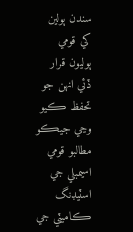سندن ٻولين کي قومي ٻوليون قرار ڏئي انهن جو تحفظ ڪيو وڃي جيڪو مطالبو قومي اسيمبلي جي اسٽيڊنگ ڪاميٽي جي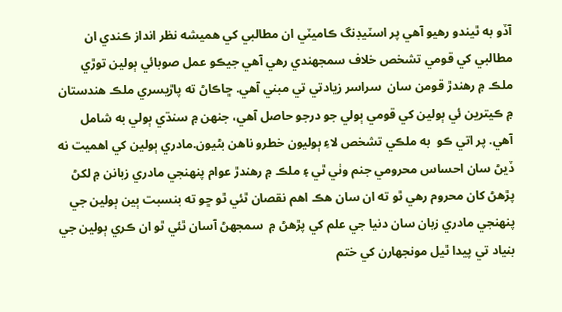آڏو به ٿيندو رهيو آهي پر اسٽيڊنگ ڪاميٽي ان مطالبي کي هميشه نظر انداز ڪندي ان مطالبي کي قومي تشخص خلاف سمجھندي رهي آهي جيڪو عمل صوبائي ٻولين توڙي ملڪ ۾ رهندڙ قومن سان  سراسر زيادتي تي مبني آهي. ڇاڪاڻ ته پاڙيسري ملڪ هندستان ۾ ڪيترين ئي ٻولين کي قومي ٻولي جو درجو حاصل آهي، جنهن ۾ سنڌي ٻولي به شامل آهي. پر اتي ڪو  به ملڪي تشخص لاءِ ٻوليون خطرو ناهن بڻيون.مادري ٻولين کي اهميت نه ڏيڻ سان احساس محرومي جنم وٺي ٿي ۽ ملڪ ۾ رهندڙ عوام پنهنجي مادري زبانن ۾ لکڻ پڙهڻ کان محروم رهي ٿو ته ان سان هڪ اهم نقصان ٿئي ٿو ڇو ته بنسبت ٻين ٻولين جي پنهنجي مادري زبان سان دنيا جي علم کي پڙهڻ ۾  سمجھڻ آسان ٿئي ٿو ان ڪري ٻولين جي بنياد تي پيدا ٿيل مونجھارن کي ختم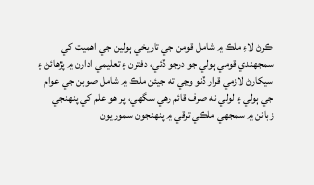ڪرڻ لاءِ ملڪ ۾ شامل قومن جي تاريخي ٻولين جي اهميت کي سمجهندي قومي ٻولي جو درجو ڏئي، دفترن ۽ تعليمي ادارن ۾ پڙهائڻ ۽ سيکارڻ لازمي قرار ڏنو وڃي ته جيئن ملڪ ۾ شامل صوبن جي عوام جي ٻولي ۽ لولي نه صرف قائم رهي سگھي، پر هو علم کي پنهنجي زبانن ۾ سمجھي ملڪي ترقي ۾ پنهنجون سموريون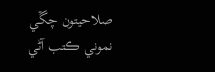صلاحيتون چڱي نموني ڪتب آڻي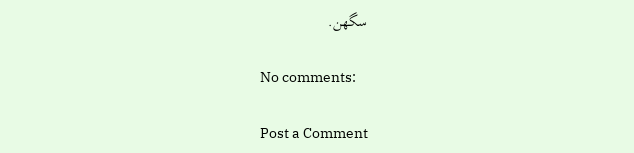سگھن.

No comments:

Post a Comment